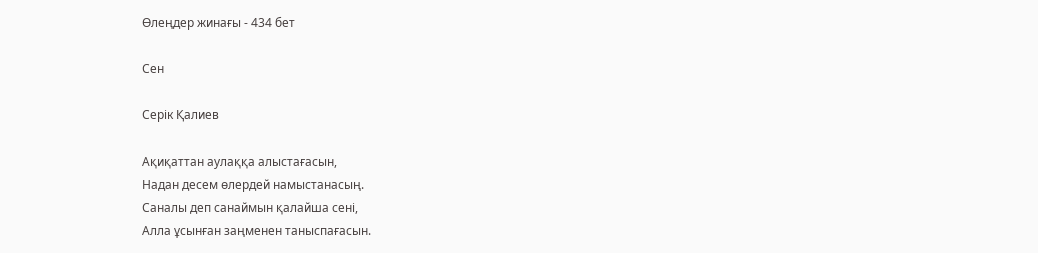Өлеңдер жинағы - 434 бет

Сен

Серік Қалиев

Ақиқаттан аулаққа алыстағасын,
Надан десем өлердей намыстанасың.
Саналы деп санаймын қалайша сені,
Алла ұсынған заңменен таныспағасын.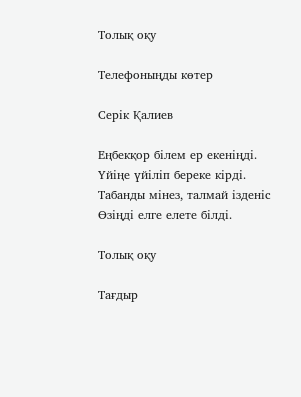Толық оқу

Телефоныңды көтер

Серік Қалиев

Еңбекқор білем ер екеніңді.
Үйіңе үйіліп береке кірді.
Табанды мінез, талмай ізденіс
Өзіңді елге елете білді.

Толық оқу

Тағдыр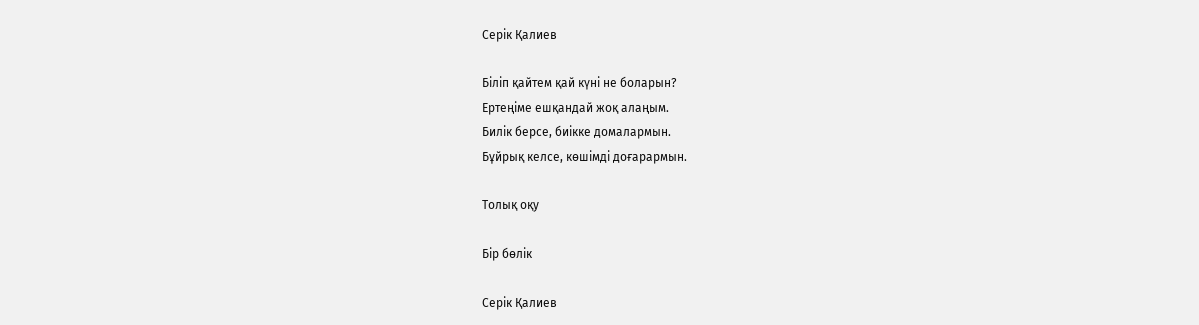Серік Қалиев

Біліп қайтем қай күні не боларын?
Ертеңіме ешқандай жоқ алаңым.
Билік берсе, биікке домалармын.
Бұйрық келсе, көшімді доғарармын.

Толық оқу

Бір бөлік

Серік Қалиев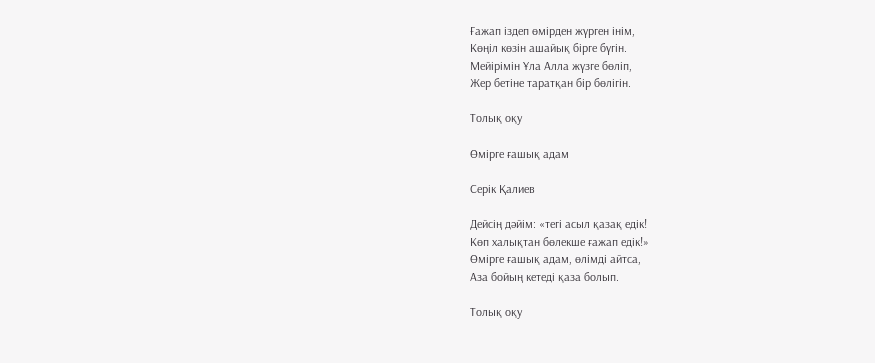Ғажап іздеп өмірден жүрген інім,
Көңіл көзін ашайық бірге бүгін.
Мейірімін Ұла Алла жүзге бөліп,
Жер бетіне таратқан бір бөлігін.

Толық оқу

Өмірге ғашық адам

Серік Қалиев

Дейсің дәйім: «тегі асыл қазақ едік!
Көп халықтан бөлекше ғажап едік!»
Өмірге ғашық адам, өлімді айтса,
Аза бойың кетеді қаза болып.

Толық оқу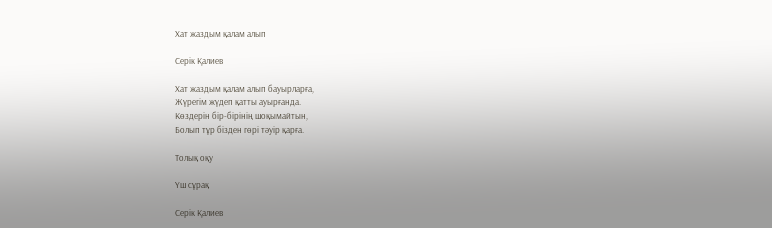Хат жаздым қалам алып

Серік Қалиев

Хат жаздым қалам алып бауырларға,
Жүрегім жүдеп қатты ауырғанда.
Көздерін бір-бірінің шоқымайтын,
Болып тұр бізден гөрі тәуір қарға.

Толық оқу

Үш сұрақ

Серік Қалиев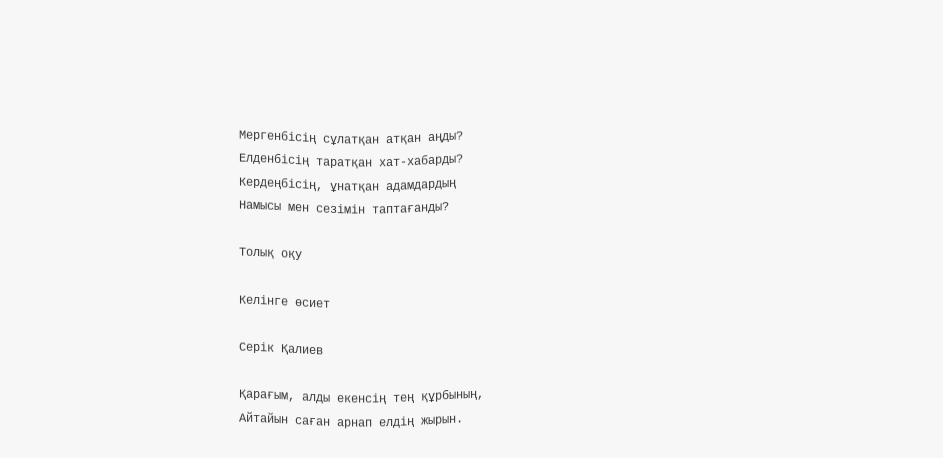Мергенбісің сұлатқан атқан аңды?
Елденбісің таратқан хат-хабарды?
Кердеңбісің, ұнатқан адамдардың
Намысы мен сезімін таптағанды?

Толық оқу

Келінге өсиет

Серік Қалиев

Қарағым, алды екенсің тең құрбының,
Айтайын саған арнап елдің жырын.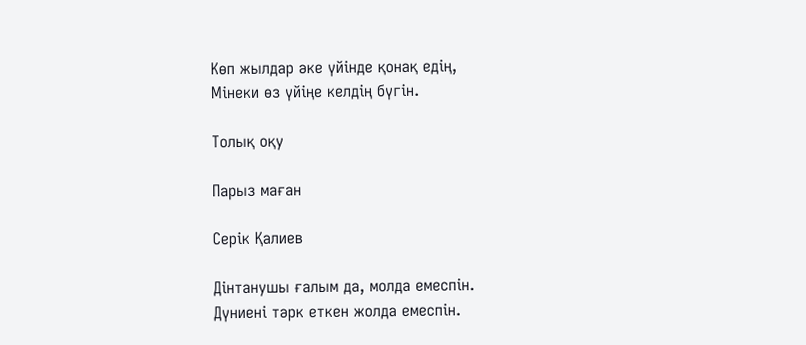Көп жылдар әке үйінде қонақ едің,
Мінеки өз үйіңе келдің бүгін.

Толық оқу

Парыз маған

Серік Қалиев

Дінтанушы ғалым да, молда емеспін.
Дүниені тәрк еткен жолда емеспін.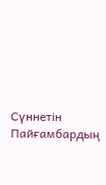Сүннетін Пайғамбардың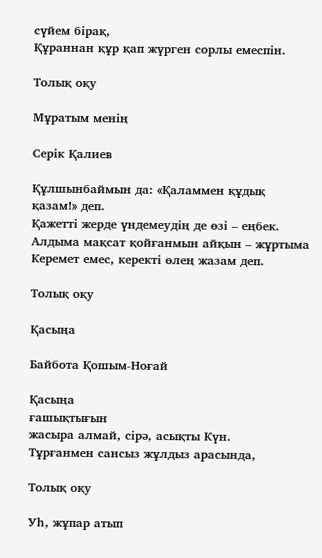сүйем бірақ,
Құраннан құр қап жүрген сорлы емеспін.

Толық оқу

Мұратым менің

Серік Қалиев

Құлшынбаймын да: «Қаламмен құдық қазам!» деп.
Қажетті жерде үндемеудің де өзі – еңбек.
Алдыма мақсат қойғанмын айқын – жұртыма
Керемет емес, керекті өлең жазам деп.

Толық оқу

Қасыңа

Байбота Қошым-Ноғай

Қасыңа
ғашықтығын
жасыра алмай, сiрә, асықты Күн.
Тұрғанмен сансыз жұлдыз арасында,

Толық оқу

Уһ, жұпар атып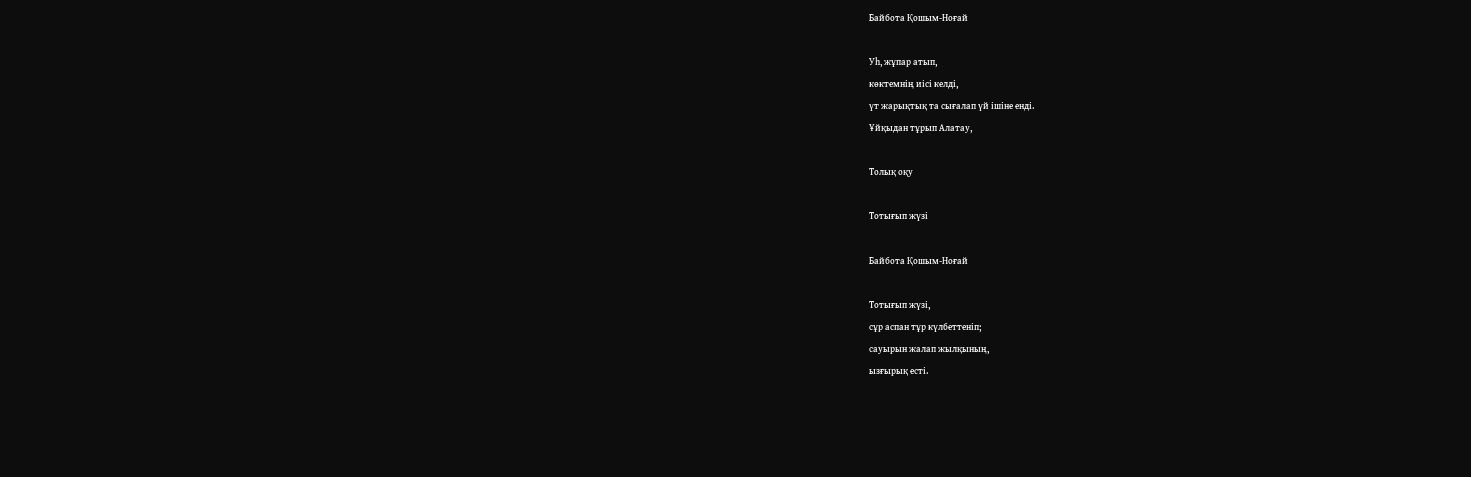Байбота Қошым-Ноғай

Уһ, жұпар атып,
көктемнің иісі келді,
үт жарықтық та сығалап үй ішіне енді.
Ұйқыдан тұрып Алатау,

Толық оқу

Тотығып жүзi

Байбота Қошым-Ноғай

Тотығып жүзi,
сұр аспан тұр күлбеттенiп;
сауырын жалап жылқының,
ызғырық естi.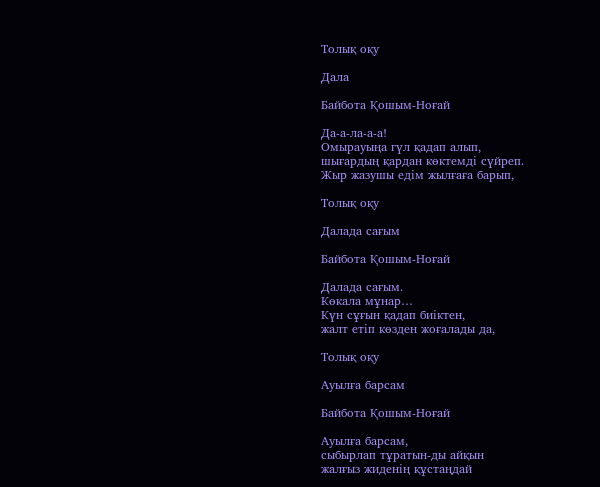Толық оқу

Дала

Байбота Қошым-Ноғай

Да-а-ла-а-а!
Омырауыңа гүл қадап алып,
шығардың қардан көктемдi сүйреп.
Жыр жазушы едiм жылғаға барып,

Толық оқу

Далада сағым

Байбота Қошым-Ноғай

Далада сағым.
Көкала мұнар…
Күн сұғын қадап биiктен,
жалт етiп көзден жоғалады да,

Толық оқу

Ауылға барсам

Байбота Қошым-Ноғай

Ауылға барсам,
сыбырлап тұратын-ды айқын
жалғыз жиденiң құстаңдай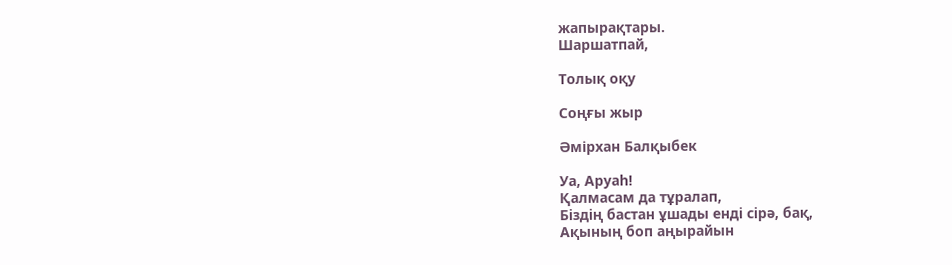жапырақтары.
Шаршатпай,

Толық оқу

Соңғы жыр

Әмірхан Балқыбек

Уа, Аруаһ!
Қалмасам да тұралап,
Бiздiң бастан ұшады ендi сiрә, бақ,
Ақының боп аңырайын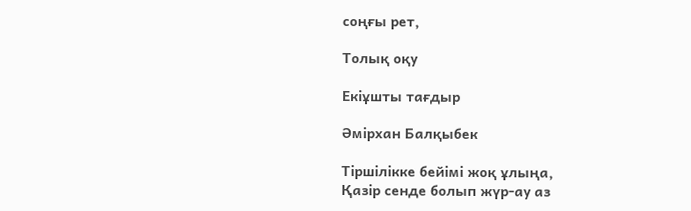соңғы рет,

Толық оқу

Екiұшты тағдыр

Әмірхан Балқыбек

Тiршiлiкке бейiмi жоқ ұлыңа,
Қазiр сенде болып жүр-ау аз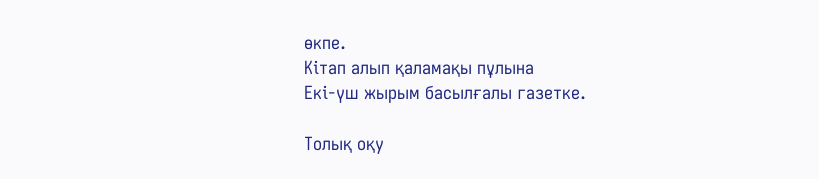өкпе.
Кiтап алып қаламақы пұлына
Екi-үш жырым басылғалы газетке.

Толық оқу